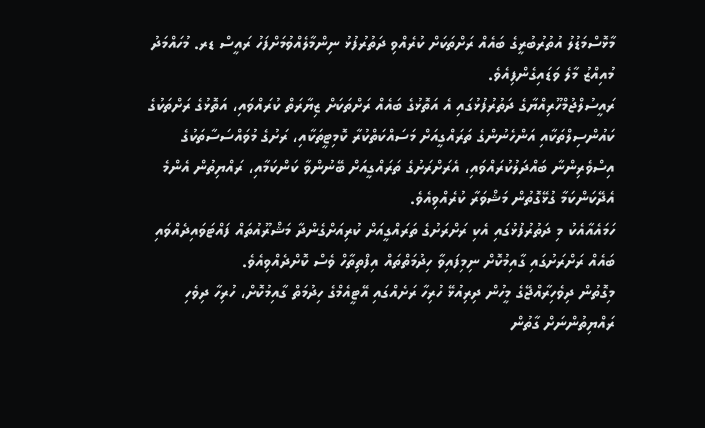މާޅޮސްމަޑުލު އުތުރުބުރީގެ ބައެއް ރަށްތަކަށް ކުރެއްވި ދަތުރުފުޅު ނިންމާލެއްވުމަށްފަހު ރައީސް ޑރ. މުހައްމަދު މުއިއްޒު މާލެ ވަޑައިގެންފިއެވެ.
ރައީސުލްޖުމްހޫރިއްޔާގެ ދަތުރުފުޅުގައި އެ އަތޮޅުގެ ބައެއް ރަށްތަކަށް ޒިޔާރަތް ކުރައްވައި، އަތޮޅުގެ ރަށްތަކުގެ ކައުންސިލްތަކާއި އަންހެނުންގެ ތަރައްގީއަށް މަސައްކަތްކުރާ ކޮމިޓީތަކާއި، ރަށުގެ މުވައްސަސާތަކުގެ އިސްވެރިންނާ ބައްދަލުކުރައްވައި، އެރަށްރަށުގެ ތަރައްގީއަށް ބޭނުންވާ ކަންކަމާއި، ރައްޔިތުން އެންމެ އެދޭކަންކަމާ ގުޅޭގޮތުން މަޝްވަރާ ކުރެއްވިއެވެ.
ހަމައެއާއެކު މި ދަތުރުފުޅުގައި އެކި ރަށްރަށުގެ ތަރައްގީއަށް ކުރިއަށްގެންދާ މަޝްރޫއުތައް ފައްޓަވައިދެއްވައި ބައެއް ރަށްރަށުގައި ގާއިމުކޮށް ނިމިފައިވާ ހިދުމަތްތައް އިފްތިތާހް ވެސް ކޮށްދެއްވިއެވެ.
މިގޮތުން ދިވެހިރާއްޖޭގެ މީހުން ދިރިއުޅޭ ހުރިހާ ރަށެއްގައި އޭޓީއެމްގެ ހިދުމަތް ގާއިމުކޮށް، ހުރިހާ ދިވެހި ރައްޔިތުންނަށް ގާތުން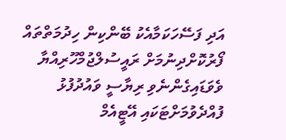އަދި ފަސޭހަކަމާއެކު ބޭންކިން ހިދުމަތްތައް ފޯރުކޮށްދިނުމަށް ރައީސުލްޖުމްހޫރިއްޔާ ވެވަޑައިގެންނެވި ރިޔާސީ ވައުދުފުޅު ފުއްދެވުމަށްޓަކައި އޭޓީއެމް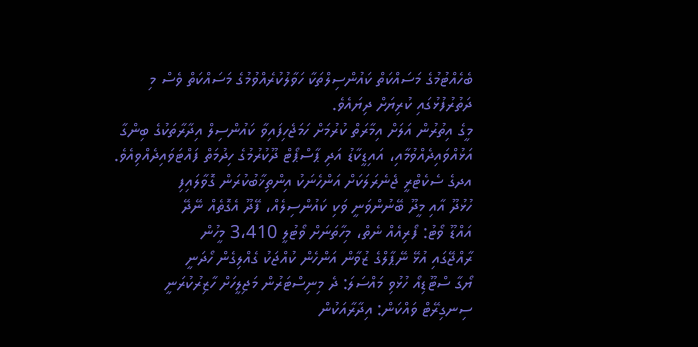ބެހެއްޓުމުގެ މަސައްކަތް ކައުންސިލްތަކާ ހަވާލުކުރެއްވުމުގެ މަސައްކަތް ވެސް މި ދަތުރުފުޅުގައި ކުރިޔަށް ދިޔައެވެ.
މީގެ އިތުރުން އަލަށް އިމާރަތް ކުރުމަށް ހަމަޖެހިފައިވާ ކައުންސިލް އިދާރާތަކުގެ ބިންގާ އަޅުއްވައިދެއްވުމާއި، އައިޑީކާޑު އަދި ޕާސްޕޯޓް ދޫކުރުމުގެ ހިދުމަތް ފައްޓަވައިދެއްވިއެވެ.
އދގެ ސެކެޓްރީ ޖެނެރަލަކަށް އަންހެނަކު އިންތިޚާބުކުރަން ގޮވާލައިފި
ހުޅުދޫ އާއި މީދޫ ބޭނުންވަނީ ވަކި ކައުންސިލެއް، ފޭދޫ އެގޮތެއް ނޭދޭ
އައްޑޫ ވޯޓު: ފޯރިއެއް ނެތް، މިހާތަނަށް ވޯޓުލީ 3،410 މީހުން
ރާއްޖޭގައި އުޅޭ ނޭޕާލްގެ ޒުވާން އަންހެން ކުއްޖަކު ގެއްލިގެން ހޯދަނީ
ޔޯގާ ސްޓޫޑިއޯ ހުޅުވި މައްސަލަ: ދެ މިނިސްޓަރުން މަޖިލީހަށް ހާޒިރުކުރަނީ
ސިނގިރޭޓް ވައްކަން: އިދާރާއަކުން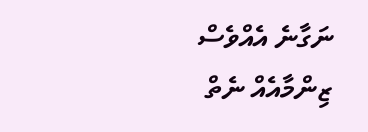ނަގާނެ އެއްވެސް ޒިންމާއެއް ނެތް